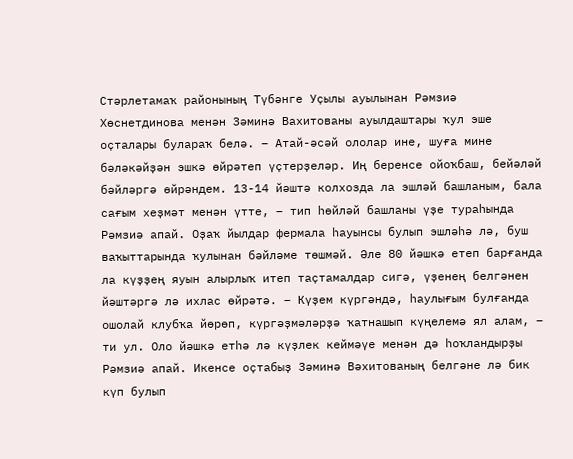Стәрлетамаҡ районының Түбәнге Уҫылы ауылынан Рәмзиә Хөснетдинова менән Зәминә Вахитованы ауылдаштары ҡул эше оҫталары булараҡ белә. – Атай-әсәй ололар ине, шуға мине бәләкәйҙән эшкә өйрәтеп үҫтерҙеләр. Иң беренсе ойоҡбаш, бейәләй бәйләргә өйрәндем. 13-14 йәштә колхозда ла эшләй башланым, бала сағым хеҙмәт менән үтте, – тип һөйләй башланы үҙе тураһында Рәмзиә апай. Оҙаҡ йылдар фермала һауынсы булып эшләһә лә, буш ваҡыттарында ҡулынан бәйләме төшмәй. Әле 80 йәшкә етеп барғанда ла күҙҙең яуын алырлыҡ итеп таҫтамалдар сигә, үҙенең белгәнен йәштәргә лә ихлас өйрәтә. – Күҙем күргәндә, һаулығым булғанда ошолай клубҡа йөрөп, күргәҙмәләрҙә ҡатнашып күңелемә ял алам, – ти ул. Оло йәшкә етһә лә күҙлек кеймәүе менән дә һоҡландырҙы Рәмзиә апай. Икенсе оҫтабыҙ Зәминә Вәхитованың белгәне лә бик күп булып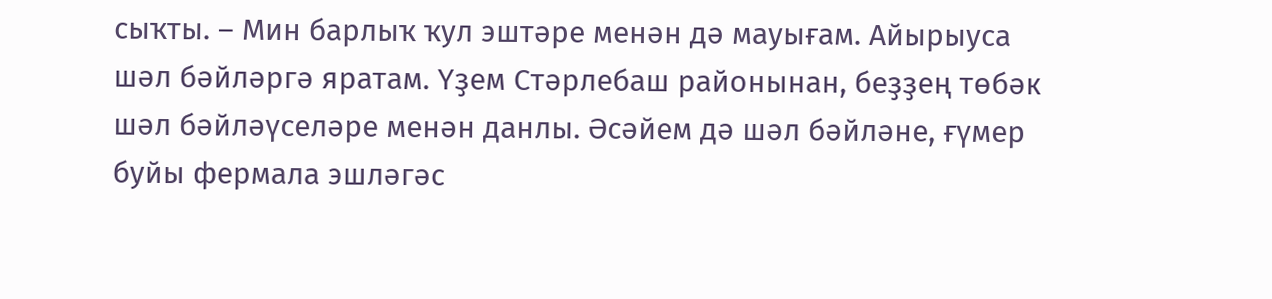сыҡты. – Мин барлыҡ ҡул эштәре менән дә мауығам. Айырыуса шәл бәйләргә яратам. Үҙем Стәрлебаш районынан, беҙҙең төбәк шәл бәйләүселәре менән данлы. Әсәйем дә шәл бәйләне, ғүмер буйы фермала эшләгәс